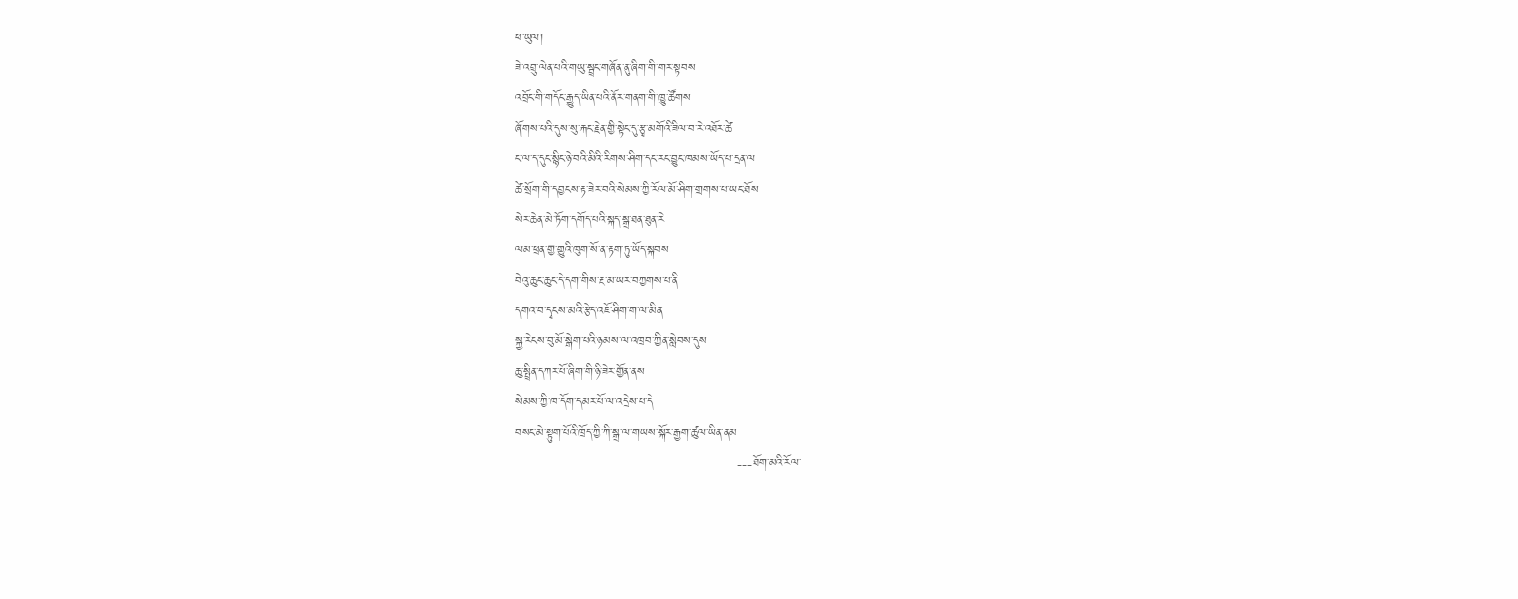ཕ་ཡུལ།
ཟེ་འབྲུ་ལེན་པའི་གཡུ་སྦྲང་གཞོན་ནུ་ཞིག་གི་གར་སྟབས
འབྲོང་གི་གདོང་རྒྱུད་ཡིན་པའི་ནོར་གནག་གི་ཁྱུ་ཚོགས
ཞོགས་པའི་དུས་སུ་རྐང་རྗེན་གྱི་སྟེང་དུ་རྩྭ་མགོའི་ཟིལ་བ་རེ་འཐོར་ཚེ
ང་ལ་ད་དུང་སྙིང་ཉེ་བའི་མིའི་རིགས་ཤིག་དང་རང་བྱུང་ཁམས་ཡོད་པ་དྲན་ལ
ཚེ་སྲོག་གི་དབྱངས་རྟ་ཟེར་བའི་སེམས་ཀྱི་རོལ་མོ་ཤིག་གྲགས་པ་ཡང་ཐོས
སེར་ཆེན་མེ་ཏོག་དགོད་པའི་སྐད་སྒྲ་ཐན་ཐུན་རེ
ལམ་ཕྲན་གྱ་གྱུའི་ཁུག་སོ་ན་རྟག་ཏུ་ཡོད་སྐབས
བེའུ་ཆུང་ཆུང་དེ་དག་གིས་རྔ་མ་ཡར་བཀྱགས་པ་ནི
དགའ་བ་དྭངས་མའི་རྩེད་འཇོ་ཤིག་ག་ལ་མིན
སྐྱ་རེངས་བུ་མོ་སྒེག་པའི་ཉམས་ལ་འཁྲབ་ཀྱིན་སླེབས་དུས
ཆུ་སྤྲིན་དཀར་པོ་ཞིག་གི་ཉི་ཟེར་གྱོན་ནས
སེམས་ཀྱི་ཁ་དོག་དམར་པོ་ལ་འདྲེས་པ་དེ
བསང་མེ་སྟུག་པོའི་ཁྲོད་ཀྱི་ཀི་སྒྲ་ལ་གཡས་སྐོར་རྒྱག་ཚུལ་ཡིན་ནམ
                                                      ---ཐོག་མའི་རོལ་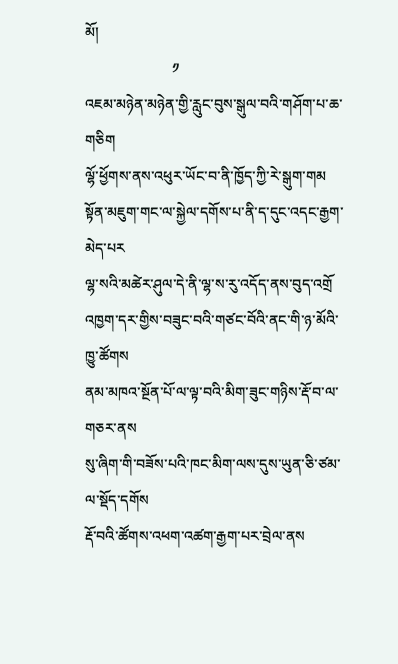མོ།
                        ༡
འཇམ་མཉེན་མཉེན་གྱི་རླུང་བུས་སྒུལ་བའི་གཤོག་པ་ཆ་གཅིག
ལྷོ་ཕྱོགས་ནས་འཕུར་ཡོང་བ་ནི་ཁྱོད་ཀྱི་རེ་སྒུག་གམ
སྟོན་མཇུག་གང་ལ་སྐྱེལ་དགོས་པ་ནི་ད་དུང་འདང་རྒྱག་མེད་པར
ལྷ་སའི་མཚེར་ཤུལ་དེ་ནི་ལྷ་ས་རུ་འདོད་ནས་བུད་འགྲོ
འཁྱག་དར་གྱིས་བཟུང་བའི་གཙང་བོའི་ནང་གི་ཉ་མོའི་ཁྱུ་ཚོགས
ནམ་མཁའ་སྔོན་པོ་ལ་ལྟ་བའི་མིག་ཟུང་གཉིས་རྡོ་བ་ལ་གཅར་ནས
སུ་ཞིག་གི་བཟོས་པའི་ཁང་མིག་ལས་དུས་ཡུན་ཅི་ཙམ་ལ་སྡོད་དགོས
རྡོ་བའི་ཚོགས་འཕག་འཚག་རྒྱག་པར་བྲེལ་ནས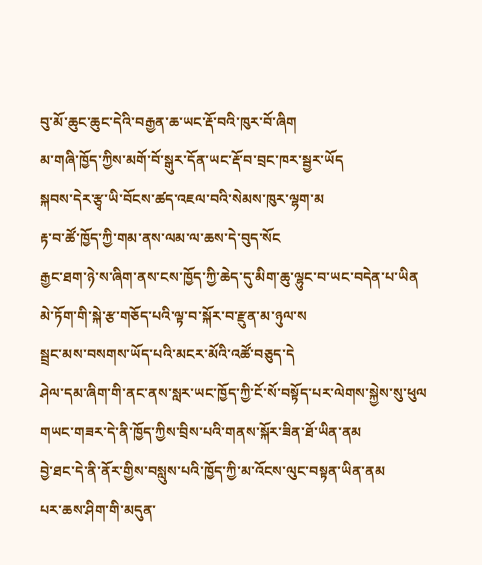བུ་མོ་ཆུང་ཆུང་དེའི་བརྒྱན་ཆ་ཡང་རྡོ་བའི་ཁུར་བོ་ཞིག
མ་གཞི་ཁྱོད་ཀྱིས་མགོ་བོ་སྒུར་དོན་ཡང་རྡོ་བ་བྲང་ཁར་སྦྱར་ཡོད
སྐབས་དེར་རྩྭ་ཡི་བོངས་ཚད་འཇལ་བའི་སེམས་ཁུར་ལྷག་མ
རྟ་བ་ཚོ་ཁྱོད་ཀྱི་གམ་ནས་ལམ་ལ་ཆས་དེ་བུད་སོང
རྒྱང་ཐག་ཉེ་ས་ཞིག་ནས་ངས་ཁྱོད་ཀྱི་ཆེད་དུ་མིག་ཆུ་ལྷུང་བ་ཡང་བདེན་པ་ཡིན
མེ་ཏོག་གི་སྐེ་རྩ་གཅོད་པའི་ལྟ་བ་སྐོར་བ་རྫུན་མ་ཉུལ་ས
སྦྲང་མས་བསགས་ཡོད་པའི་མངར་མོའི་འཚོ་བཅུད་དེ
ཤེལ་དམ་ཞིག་གི་ནང་ནས་སླར་ཡང་ཁྱོད་ཀྱི་ངོ་སོ་བསྟོད་པར་ལེགས་སྐྱེས་སུ་ཕུལ
གཡང་གཟར་དེ་ནི་ཁྱོད་ཀྱིས་བྲིས་པའི་གནས་སྐོར་ཟིན་ཐོ་ཡིན་ནམ
བྱེ་ཐང་དེ་ནི་ནོར་གྱིས་བསླུས་པའི་ཁྱོད་ཀྱི་མ་འོངས་ལུང་བསྟན་ཡིན་ནམ
པར་ཆས་ཤིག་གི་མདུན་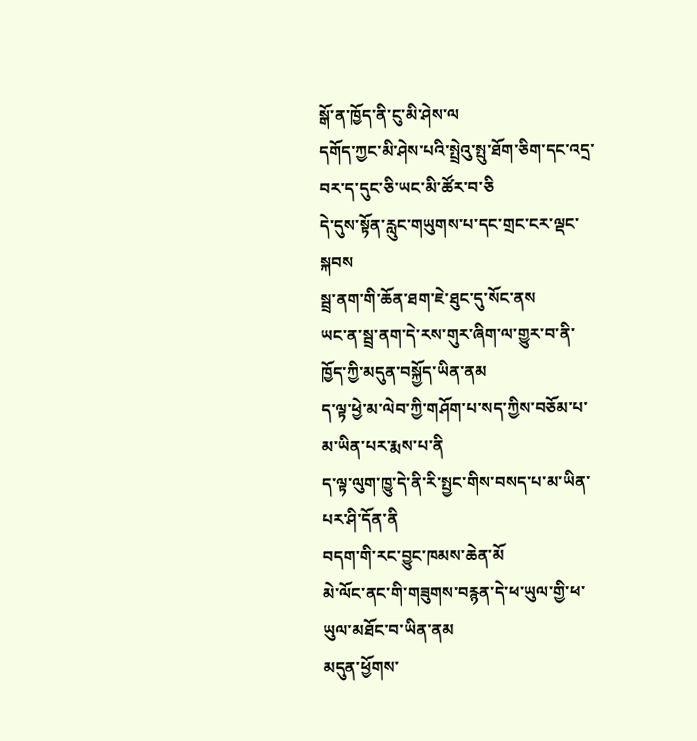སྒོ་ན་ཁྱོད་ནི་ངུ་མི་ཤེས་ལ
དགོད་ཀྱང་མི་ཤེས་པའི་སྤྲེའུ་སྤུ་ཐོག་ཅིག་དང་འདྲ་བར་ད་དུང་ཅི་ཡང་མི་ཚོར་བ་ཅི
དེ་དུས་སྟོན་རླུང་གཡུགས་པ་དང་གྲང་ངར་ལྡང་སྐབས
སྦྲ་ནག་གི་ཆོན་ཐག་ཇེ་ཐུང་དུ་སོང་ནས
ཡང་ན་སྦྲ་ནག་དེ་རས་གུར་ཞིག་ལ་གྱུར་བ་ནི་ཁྱོད་ཀྱི་མདུན་བསྐྱོད་ཡིན་ནམ
ད་ལྟ་ཕྱེ་མ་ལེབ་ཀྱི་གཤོག་པ་སད་ཀྱིས་བཅོམ་པ་མ་ཡིན་པར་རྨས་པ་ནི
ད་ལྟ་ལུག་ཁྱུ་དེ་ནི་རི་སྤྱང་གིས་བསད་པ་མ་ཡིན་པར་ཤི་དོན་ནི
བདག་གི་རང་བྱུང་ཁམས་ཆེན་མོ
མེ་ལོང་ནང་གི་གཟུགས་བརྙན་དེ་ཕ་ཡུལ་གྱི་ཕ་ཡུལ་མཐོང་བ་ཡིན་ནམ
མདུན་ཕྱོགས་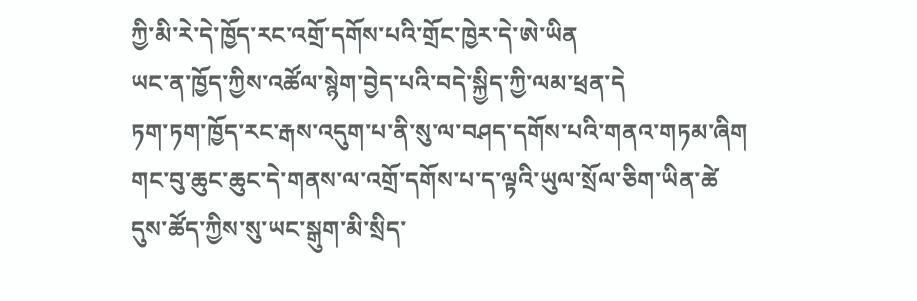ཀྱི་མི་རེ་དེ་ཁྱོད་རང་འགྲོ་དགོས་པའི་གྲོང་ཁྱེར་དེ་ཨེ་ཡིན
ཡང་ན་ཁྱོད་ཀྱིས་འཚོལ་སྙེག་བྱེད་པའི་བདེ་སྐྱིད་ཀྱི་ལམ་ཕྲན་དེ
ཏག་ཏག་ཁྱོད་རང་རྒས་འདུག་པ་ནི་སུ་ལ་བཤད་དགོས་པའི་གནའ་གཏམ་ཞིག
གང་བུ་ཆུང་ཆུང་དེ་གནས་ལ་འགྲོ་དགོས་པ་ད་ལྟའི་ཡུལ་སྲོལ་ཅིག་ཡིན་ཚེ
དུས་ཚོད་ཀྱིས་སུ་ཡང་སྒུག་མི་སྲིད་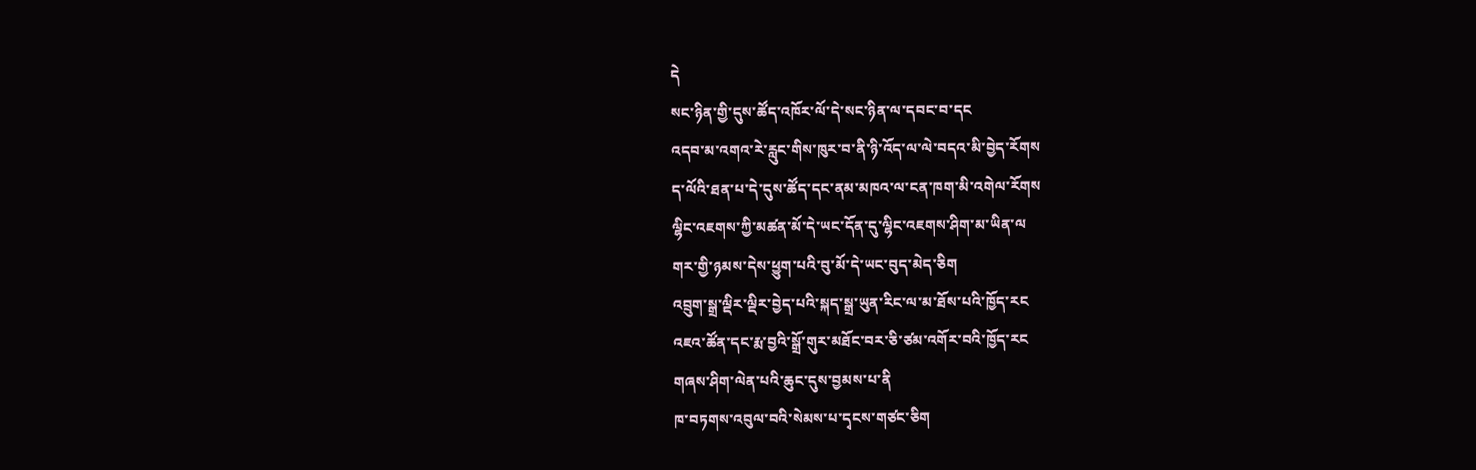དེ
སང་ཉིན་གྱི་དུས་ཚོད་འཁོར་ལོ་དེ་སང་ཉིན་ལ་དབང་བ་དང
འདབ་མ་འགའ་རེ་རླུང་གིས་ཁུར་བ་ནི་ཉི་འོད་ལ་ལེ་བདའ་མི་བྱེད་རོགས
ད་ལོའི་ཐན་པ་དེ་དུས་ཚོད་དང་ནམ་མཁའ་ལ་ངན་ཁག་མི་འགེལ་རོགས
ལྷིང་འཇགས་ཀྱི་མཚན་མོ་དེ་ཡང་དོན་དུ་ལྷིང་འཇགས་ཤིག་མ་ཡིན་ལ
གར་གྱི་ཉམས་དེས་ཕྱུག་པའི་བུ་མོ་དེ་ཡང་བུད་མེད་ཅིག
འབྲུག་སྒྲ་ལྡིར་ལྡིར་བྱེད་པའི་སྐད་སྒྲ་ཡུན་རིང་ལ་མ་ཐོས་པའི་ཁྱོད་རང
འཇའ་ཚོན་དང་རྨ་བྱའི་སྒྲོ་གུར་མཐོང་བར་ཅི་ཙམ་འགོར་བའི་ཁྱོད་རང
གཞས་ཤིག་ལེན་པའི་ཆུང་དུས་བྱམས་པ་ནི
ཁ་བཏགས་འབུལ་བའི་སེམས་པ་དྭངས་གཙང་ཅིག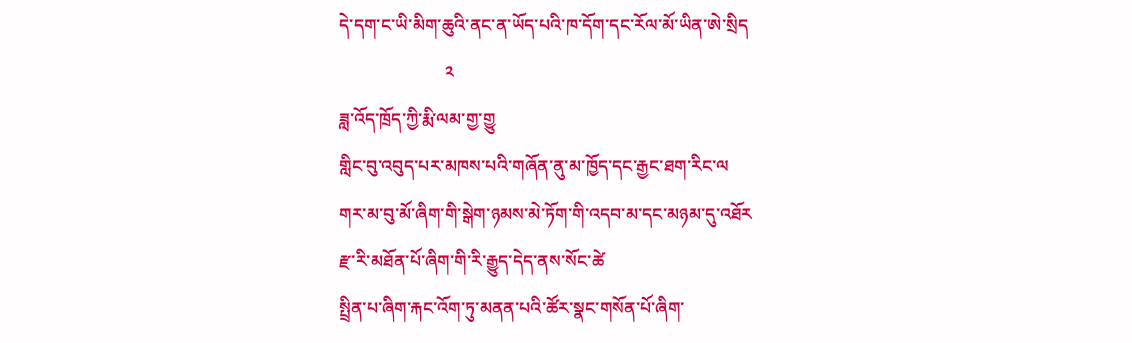དེ་དག་ང་ཡི་མིག་ཆུའི་ནང་ན་ཡོད་པའི་ཁ་དོག་དང་རོལ་མོ་ཡིན་ཨེ་སྲིད
                        ༢
ཟླ་འོད་ཁྲོད་ཀྱི་རྨི་ལམ་གྱ་གྱུ
གླིང་བུ་འབུད་པར་མཁས་པའི་གཞོན་ནུ་མ་ཁྱོད་དང་རྒྱང་ཐག་རིང་ལ
གར་མ་བུ་མོ་ཞིག་གི་སྒེག་ཉམས་མེ་ཏོག་གི་འདབ་མ་དང་མཉམ་དུ་འཐོར
རྫ་རི་མཐོན་པོ་ཞིག་གི་རི་རྒྱུད་དེད་ནས་སོང་ཚེ
སྤྲིན་པ་ཞིག་རྐང་འོག་ཏུ་མནན་པའི་ཚོར་སྣང་གསོན་པོ་ཞིག་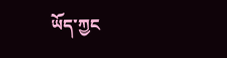ཡོད་ཀྱང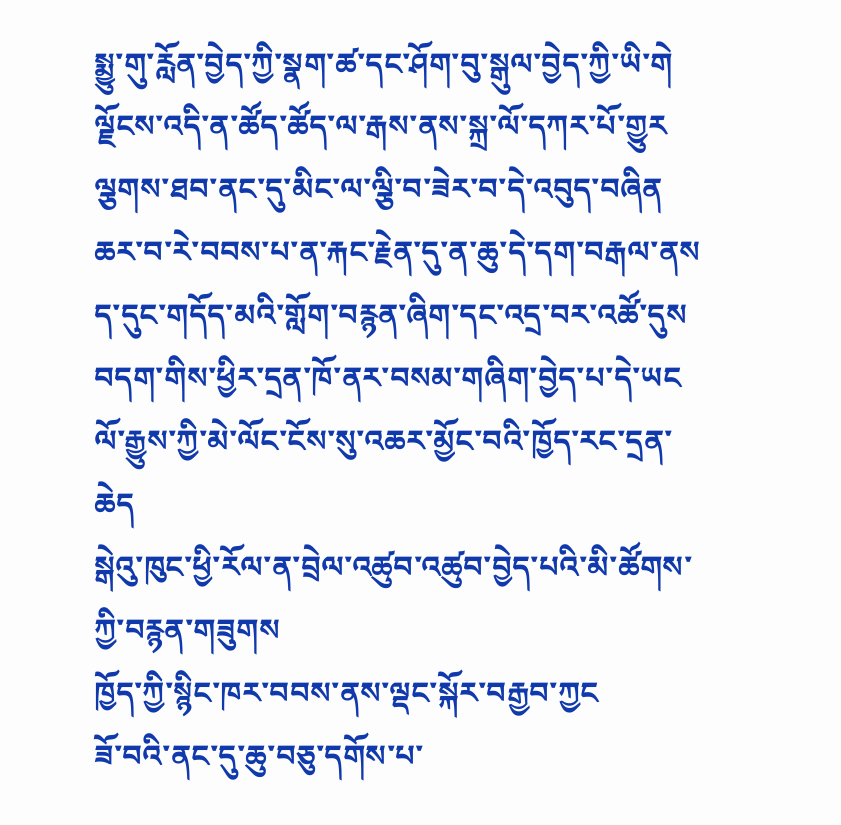སྨྱུ་གུ་རློན་བྱེད་ཀྱི་སྣག་ཚ་དང་ཤོག་བུ་སྒུལ་བྱེད་ཀྱི་ཡི་གེ
ལྗོངས་འདི་ན་ཚོད་ཚོད་ལ་རྒས་ནས་སྐྲ་ལོ་དཀར་པོ་གྱུར
ལྕགས་ཐབ་ནང་དུ་མིང་ལ་ལྕི་བ་ཟེར་བ་དེ་འབུད་བཞིན
ཆར་བ་རེ་བབས་པ་ན་རྐང་རྗེན་དུ་ན་ཆུ་དེ་དག་བརྒལ་ནས
ད་དུང་གདོད་མའི་གློག་བརྙན་ཞིག་དང་འདྲ་བར་འཚོ་དུས
བདག་གིས་ཕྱིར་དྲན་ཁོ་ནར་བསམ་གཞིག་བྱེད་པ་དེ་ཡང
ལོ་རྒྱུས་ཀྱི་མེ་ལོང་ངོས་སུ་འཆར་མྱོང་བའི་ཁྱོད་རང་དྲན་ཆེད
སྒེའུ་ཁུང་ཕྱི་རོལ་ན་བྲེལ་འཚུབ་འཚུབ་བྱེད་པའི་མི་ཚོགས་ཀྱི་བརྙན་གཟུགས
ཁྱོད་ཀྱི་སྙིང་ཁར་བབས་ནས་ལྡང་སྐོར་བརྒྱབ་ཀྱང
ཟོ་བའི་ནང་དུ་ཆུ་བཅུ་དགོས་པ་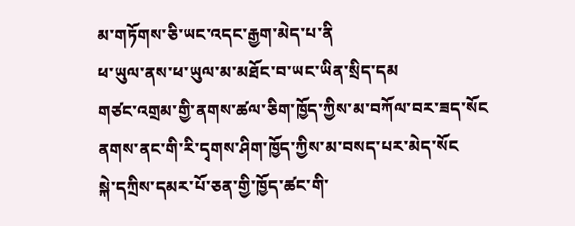མ་གཏོགས་ཅི་ཡང་འདང་རྒྱག་མེད་པ་ནི
ཕ་ཡུལ་ནས་ཕ་ཡུལ་མ་མཐོང་བ་ཡང་ཡིན་སྲིད་དམ
གཙང་འགྲམ་གྱི་ནགས་ཚལ་ཅིག་ཁྱོད་ཀྱིས་མ་བཀོལ་བར་ཟད་སོང
ནགས་ནང་གི་རི་དྭགས་ཤིག་ཁྱོད་ཀྱིས་མ་བསད་པར་མེད་སོང
སྐེ་དཀྲིས་དམར་པོ་ཅན་གྱི་ཁྱོད་ཚང་གི་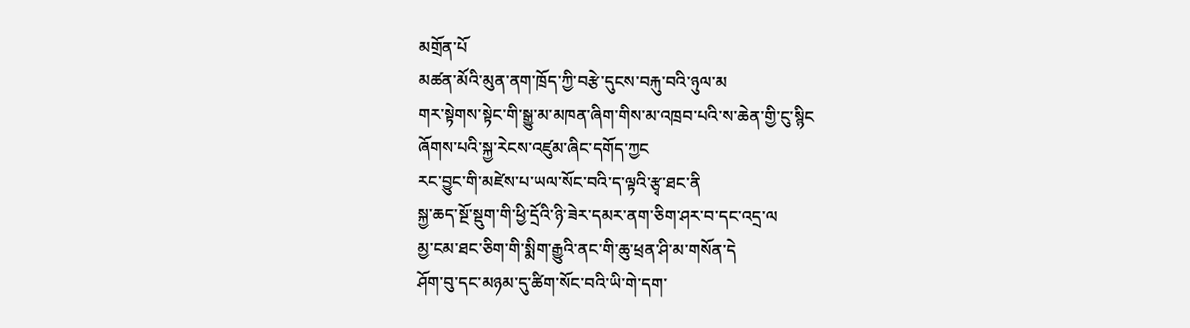མགྲོན་པོ
མཚན་མོའི་མུན་ནག་ཁྲོད་ཀྱི་བརྩེ་དུངས་བརྐུ་བའི་ཉུལ་མ
གར་སྟེགས་སྟེང་གི་སྒྱུ་མ་མཁན་ཞིག་གིས་མ་འཁྲབ་པའི་ས་ཆེན་གྱི་ངུ་སྙིང
ཞོགས་པའི་སྐྱ་རེངས་འཛུམ་ཞིང་དགོད་ཀྱང
རང་བྱུང་གི་མཛེས་པ་ཡལ་སོང་བའི་ད་ལྟའི་རྩྭ་ཐང་ནི
སྐྱ་ཆད་སྔོ་སྡུག་གི་ཕྱི་དྲོའི་ཉི་ཟེར་དམར་ནག་ཅིག་ཤར་བ་དང་འདྲ་ལ
མྱ་ངམ་ཐང་ཅིག་གི་སྨིག་རྒྱུའི་ནང་གི་ཆུ་ཕྲན་ཤི་མ་གསོན་དེ
ཤོག་བུ་དང་མཉམ་དུ་ཚིག་སོང་བའི་ཡི་གེ་དག་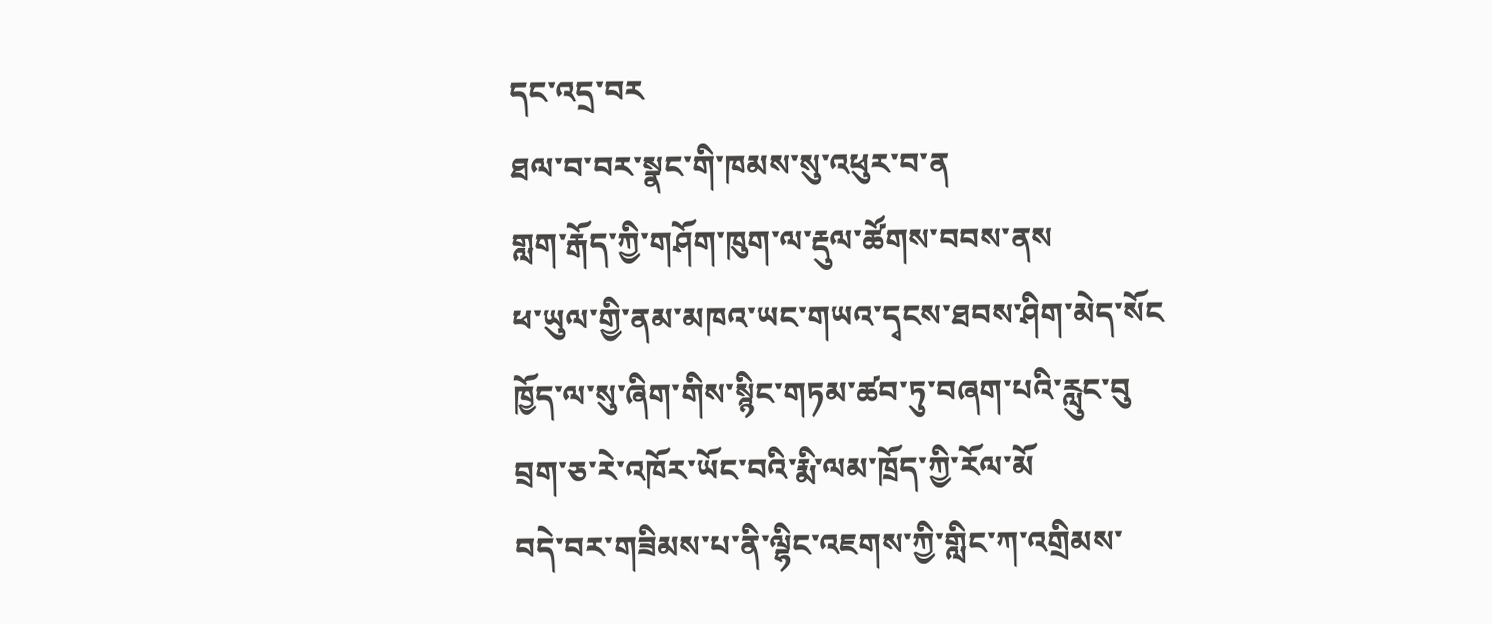དང་འདྲ་བར
ཐལ་བ་བར་སྣང་གི་ཁམས་སུ་འཕུར་བ་ན
གླག་རྒོད་ཀྱི་གཤོག་ཁུག་ལ་རྡུལ་ཚོགས་བབས་ནས
ཕ་ཡུལ་གྱི་ནམ་མཁའ་ཡང་གཡའ་དྭངས་ཐབས་ཤིག་མེད་སོང
ཁྱོད་ལ་སུ་ཞིག་གིས་སྙིང་གཏམ་ཚབ་ཏུ་བཞག་པའི་རླུང་བུ
བྲག་ཅ་རེ་འཁོར་ཡོང་བའི་རྨི་ལམ་ཁྲོད་ཀྱི་རོལ་མོ
བདེ་བར་གཟིམས་པ་ནི་ལྷིང་འཇགས་ཀྱི་གླིང་ཀ་འགྲིམས་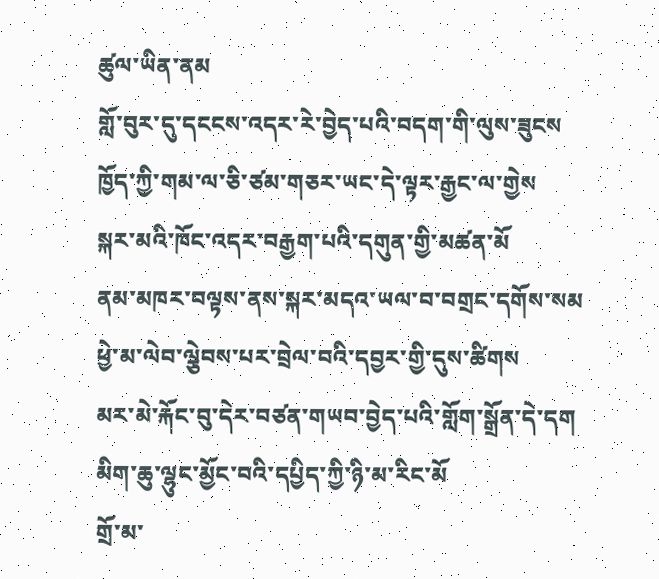ཚུལ་ཡིན་ནམ
གློ་བུར་དུ་དངངས་འདར་རེ་བྱེད་པའི་བདག་གི་ལུས་ཟུངས
ཁྱོད་ཀྱི་གམ་ལ་ཅི་ཙམ་གཅར་ཡང་དེ་ལྟར་རྒྱང་ལ་གྱེས
སྐར་མའི་ཁོང་འདར་བརྒྱག་པའི་དགུན་གྱི་མཚན་མོ
ནམ་མཁར་བལྟས་ནས་སྐར་མདའ་ཡལ་བ་བགྲང་དགོས་སམ
ཕྱེ་མ་ལེབ་ལྕེབས་པར་བྲེལ་བའི་དབྱར་གྱི་དུས་ཚིགས
མར་མེ་རྐོང་བུ་དེར་བཙན་གཡབ་བྱེད་པའི་གློག་སྒྲོན་དེ་དག
མིག་ཆུ་ལྷུང་མྱོང་བའི་དཔྱིད་ཀྱི་ཉི་མ་རིང་མོ
གྲོ་མ་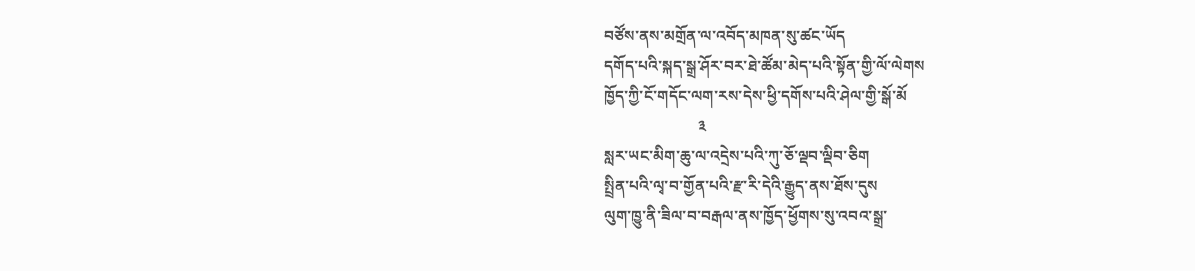བཙོས་ནས་མགྲོན་ལ་འབོད་མཁན་སུ་ཚང་ཡོད
དགོད་པའི་སྐད་སྒྲ་ཤོར་བར་ཐེ་ཚོམ་མེད་པའི་སྟོན་གྱི་ལོ་ལེགས
ཁྱོད་ཀྱི་ངོ་གདོང་ལག་རས་དེས་ཕྱི་དགོས་པའི་ཤེལ་གྱི་སྒོ་མོ
                        ༣
སླར་ཡང་མིག་ཆུ་ལ་འདྲེས་པའི་ཀུ་ཅོ་ལྡབ་ལྡིབ་ཅིག
སྤྲིན་པའི་ལྭ་བ་གྱོན་པའི་རྫ་རི་དེའི་རྒྱུད་ནས་ཐོས་དུས
ལུག་ཁྱུ་ནི་ཟིལ་བ་བརྒལ་ནས་ཁྱོད་ཕྱོགས་སུ་འབའ་སྒྲ་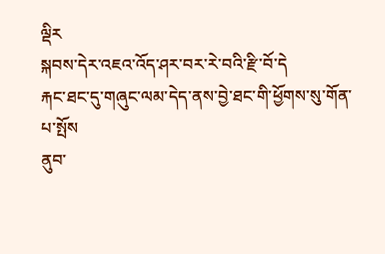ལྡིར
སྐབས་དེར་འཇའ་འོད་ཤར་བར་རེ་བའི་རྫི་བོ་དེ
རྐང་ཐང་དུ་གཞུང་ལམ་དེད་ནས་བྱེ་ཐང་གི་ཕྱོགས་སུ་གོན་པ་སྤོས
ནུབ་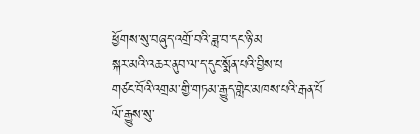ཕྱོགས་སུ་བཞུད་འགྲོ་བའི་ཟླ་བ་དང་ཉི་མ
སྐར་མའི་འཆར་ནུབ་ལ་ད་དུང་སྨོན་པའི་བྱིས་པ
གཙང་བོའི་འགྲམ་གྱི་གཏམ་རྒྱུད་གླེང་མཁས་པའི་རྒན་པོ
ལོ་རྒྱུས་སུ་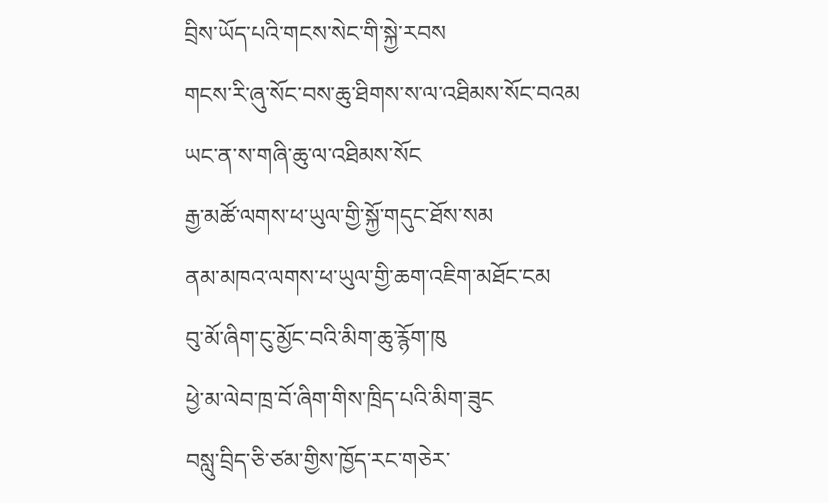བྲིས་ཡོད་པའི་གངས་སེང་གི་སྐྱེ་རབས
གངས་རི་ཞུ་སོང་བས་ཆུ་ཐིགས་ས་ལ་འཐིམས་སོང་བའམ
ཡང་ན་ས་གཞི་ཆུ་ལ་འཐིམས་སོང
རྒྱ་མཚོ་ལགས་ཕ་ཡུལ་གྱི་སྐྱོ་གདུང་ཐོས་སམ
ནམ་མཁའ་ལགས་ཕ་ཡུལ་གྱི་ཆག་འཇིག་མཐོང་ངམ
བུ་མོ་ཞིག་ངུ་མྱོང་བའི་མིག་ཆུ་རྙོག་ཁུ
ཕྱེ་མ་ལེབ་ཁྲ་བོ་ཞིག་གིས་ཁྲིད་པའི་མིག་ཟུང
བསླུ་བྲིད་ཅི་ཙམ་གྱིས་ཁྱོད་རང་གཅེར་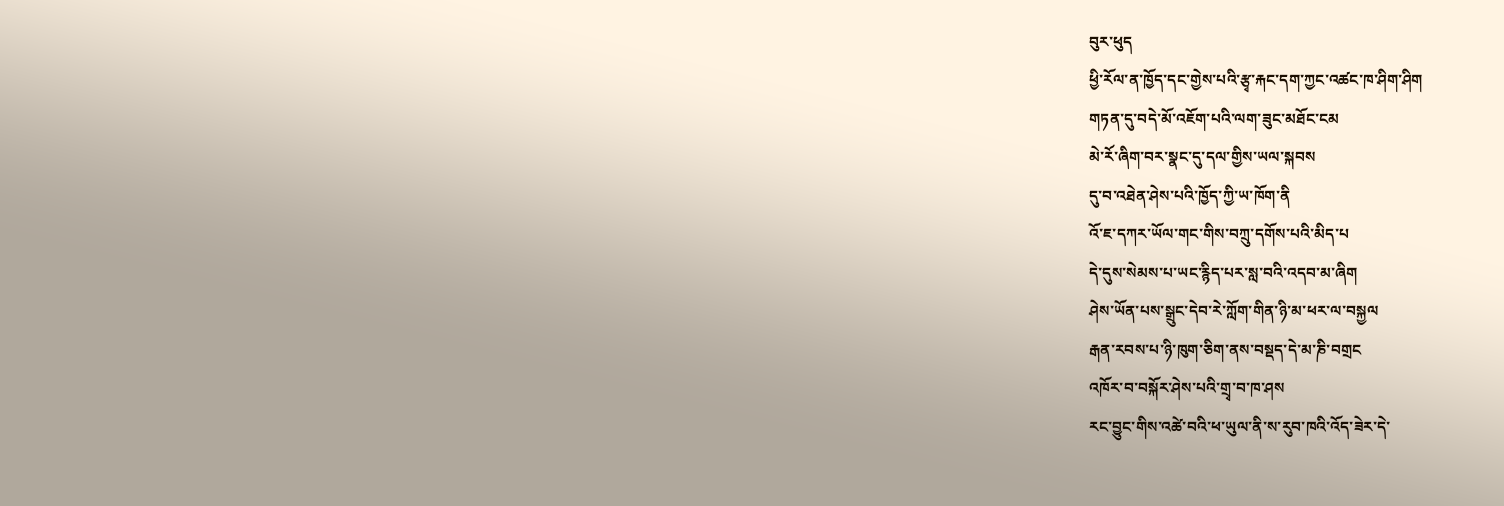བུར་ཕུད
ཕྱི་རོལ་ན་ཁྱོད་དང་གྱེས་པའི་རྩྭ་རྐང་དག་ཀྱང་འཚང་ཁ་ཤིག་ཤིག
གཏན་དུ་བདེ་མོ་འཇོག་པའི་ལག་ཟུང་མཐོང་ངམ
མེ་རོ་ཞིག་བར་སྣང་དུ་དལ་གྱིས་ཡལ་སྐབས
དུ་བ་འཐེན་ཤེས་པའི་ཁྱོད་ཀྱི་ཡ་ཁོག་ནི
འོ་ཇ་དཀར་ཡོལ་གང་གིས་བཀྲུ་དགོས་པའི་མིད་པ
དེ་དུས་སེམས་པ་ཡང་རྙིད་པར་སླ་བའི་འདབ་མ་ཞིག
ཤེས་ཡོན་པས་སྒྲུང་དེབ་རེ་ཀློག་གིན་ཉི་མ་ཕར་ལ་བསྐྱལ
རྒན་རབས་པ་ཉི་ཁུག་ཅིག་ནས་བསྡད་དེ་མ་ཎི་བགྲང
འཁོར་བ་བསྐོར་ཤེས་པའི་གྲྭ་བ་ཁ་ཤས
རང་བྱུང་གིས་འཚེ་བའི་ཕ་ཡུལ་ནི་ས་རུབ་ཁའི་འོད་ཟེར་དེ་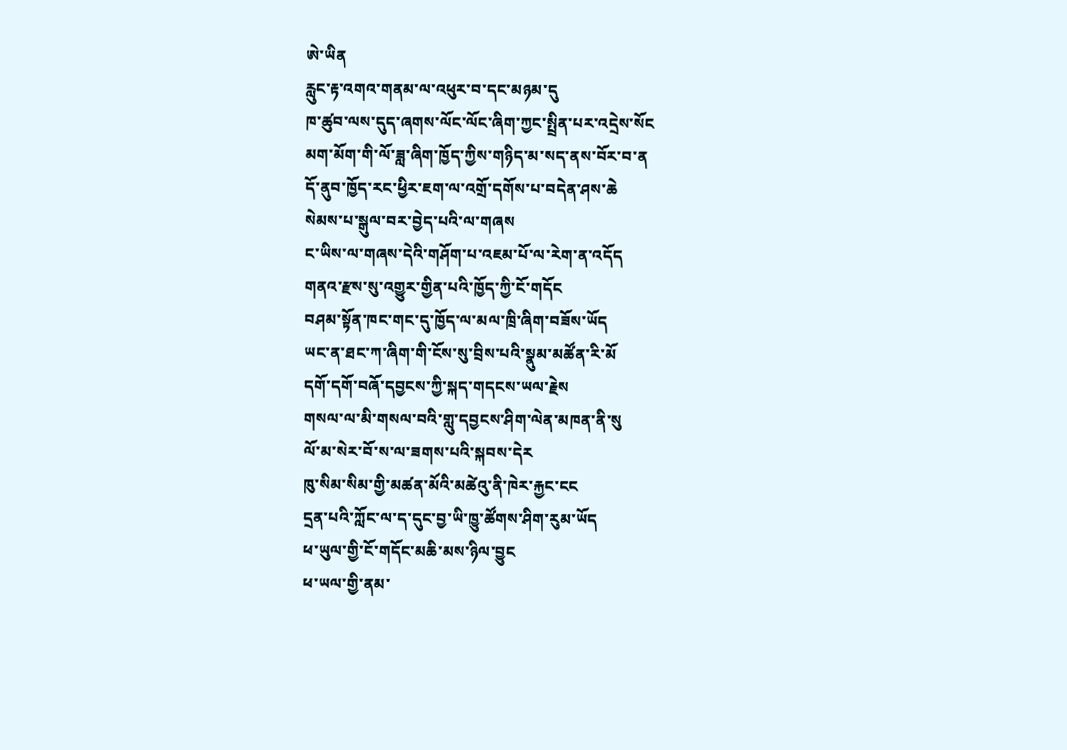ཨེ་ཡིན
རླུང་རྟ་འགའ་གནམ་ལ་འཕུར་བ་དང་མཉམ་དུ
ཁ་ཚུབ་ལས་དུད་ཞགས་ལོང་ལོང་ཞིག་ཀྱང་སྤྲིན་པར་འདྲེས་སོང
མག་མོག་གི་ལོ་ཟླ་ཞིག་ཁྱོད་ཀྱིས་གཉིད་མ་སད་ནས་བོར་བ་ན
དོ་ནུབ་ཁྱོད་རང་ཕྱིར་ཇག་ལ་འགྲོ་དགོས་པ་བདེན་ཤས་ཆེ
སེམས་པ་སྒུལ་བར་བྱེད་པའི་ལ་གཞས
ང་ཡིས་ལ་གཞས་དེའི་གཤོག་པ་འཇམ་པོ་ལ་རེག་ན་འདོད
གནའ་རྫས་སུ་འགྱུར་གྱིན་པའི་ཁྱོད་ཀྱི་ངོ་གདོང
བཤམ་སྟོན་ཁང་གང་དུ་ཁྱོད་ལ་མལ་ཁྲི་ཞིག་བཟོས་ཡོད
ཡང་ན་ཐང་ཀ་ཞིག་གི་ངོས་སུ་བྲིས་པའི་སྣུམ་མཚོན་རི་མོ
དགོ་དགོ་བཞོ་དབྱངས་ཀྱི་སྐད་གདངས་ཡལ་རྗེས
གསལ་ལ་མི་གསལ་བའི་གླུ་དབྱངས་ཤིག་ལེན་མཁན་ནི་སུ
ལོ་མ་སེར་བོ་ས་ལ་ཟགས་པའི་སྐབས་དེར
ཁུ་སིམ་སིམ་གྱི་མཚན་མོའི་མཚེའུ་ནི་ཁེར་རྐྱང་ངང
དྲན་པའི་ཀློང་ལ་ད་དུང་བྱ་ཡི་ཁྱུ་ཚོགས་ཤིག་རུམ་ཡོད
ཕ་ཡུལ་གྱི་ངོ་གདོང་མཆི་མས་ཉིལ་བྱུང
ཕ་ཡལ་གྱི་ནམ་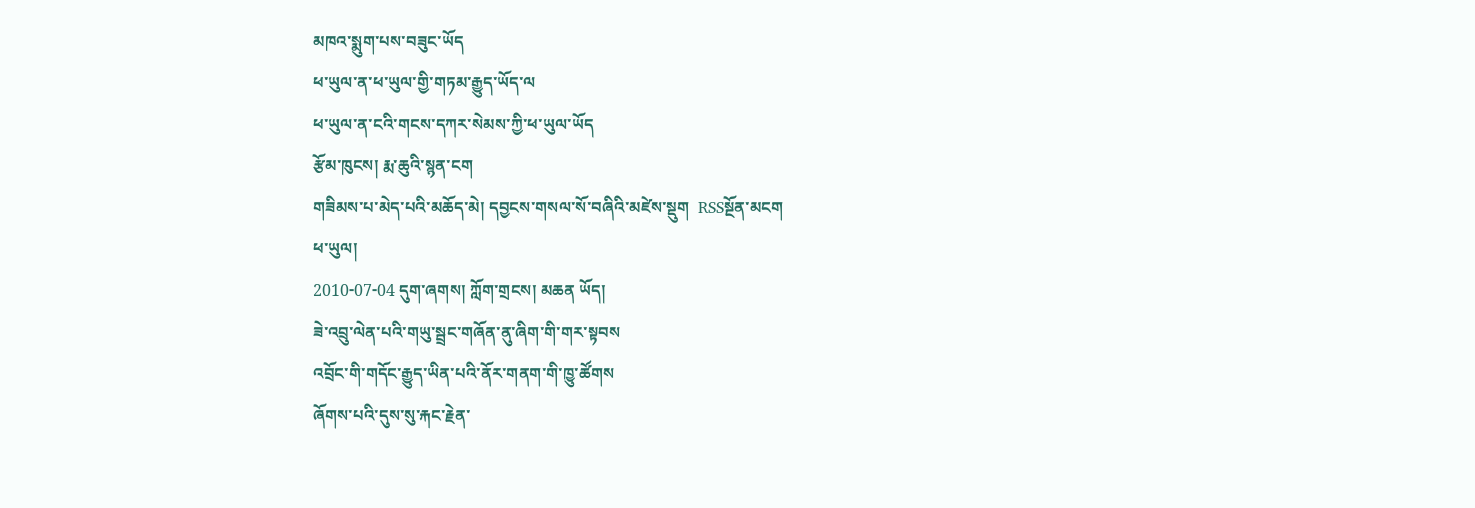མཁའ་སྨུག་པས་བཟུང་ཡོད
ཕ་ཡུལ་ན་ཕ་ཡུལ་གྱི་གཏམ་རྒྱུད་ཡོད་ལ
ཕ་ཡུལ་ན་ངའི་གངས་དཀར་སེམས་ཀྱི་ཕ་ཡུལ་ཡོད
རྩོམ་ཁུངས། རྨ་ཆུའི་སྙན་ངག
གཟིམས་པ་མེད་པའི་མཆོད་མེ། དབྱངས་གསལ་སོ་བཞིའི་མཛེས་སྡུག  RSSསྔོན་མངག
ཕ་ཡུལ།
2010-07-04 དུག་ཞགས། ཀློག་གྲངས། མཆན ཡོད།
ཟེ་འབྲུ་ལེན་པའི་གཡུ་སྦྲང་གཞོན་ནུ་ཞིག་གི་གར་སྟབས
འབྲོང་གི་གདོང་རྒྱུད་ཡིན་པའི་ནོར་གནག་གི་ཁྱུ་ཚོགས
ཞོགས་པའི་དུས་སུ་རྐང་རྗེན་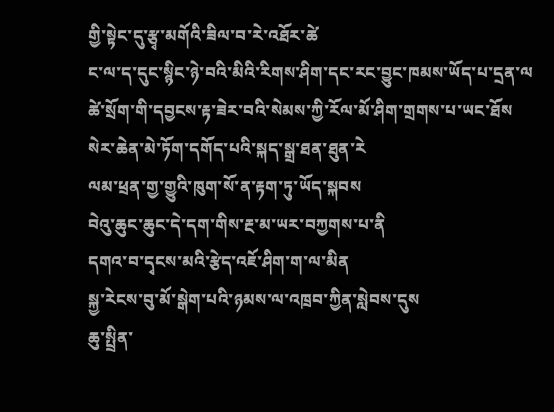གྱི་སྟེང་དུ་རྩྭ་མགོའི་ཟིལ་བ་རེ་འཐོར་ཚེ
ང་ལ་ད་དུང་སྙིང་ཉེ་བའི་མིའི་རིགས་ཤིག་དང་རང་བྱུང་ཁམས་ཡོད་པ་དྲན་ལ
ཚེ་སྲོག་གི་དབྱངས་རྟ་ཟེར་བའི་སེམས་ཀྱི་རོལ་མོ་ཤིག་གྲགས་པ་ཡང་ཐོས
སེར་ཆེན་མེ་ཏོག་དགོད་པའི་སྐད་སྒྲ་ཐན་ཐུན་རེ
ལམ་ཕྲན་གྱ་གྱུའི་ཁུག་སོ་ན་རྟག་ཏུ་ཡོད་སྐབས
བེའུ་ཆུང་ཆུང་དེ་དག་གིས་རྔ་མ་ཡར་བཀྱགས་པ་ནི
དགའ་བ་དྭངས་མའི་རྩེད་འཇོ་ཤིག་ག་ལ་མིན
སྐྱ་རེངས་བུ་མོ་སྒེག་པའི་ཉམས་ལ་འཁྲབ་ཀྱིན་སླེབས་དུས
ཆུ་སྤྲིན་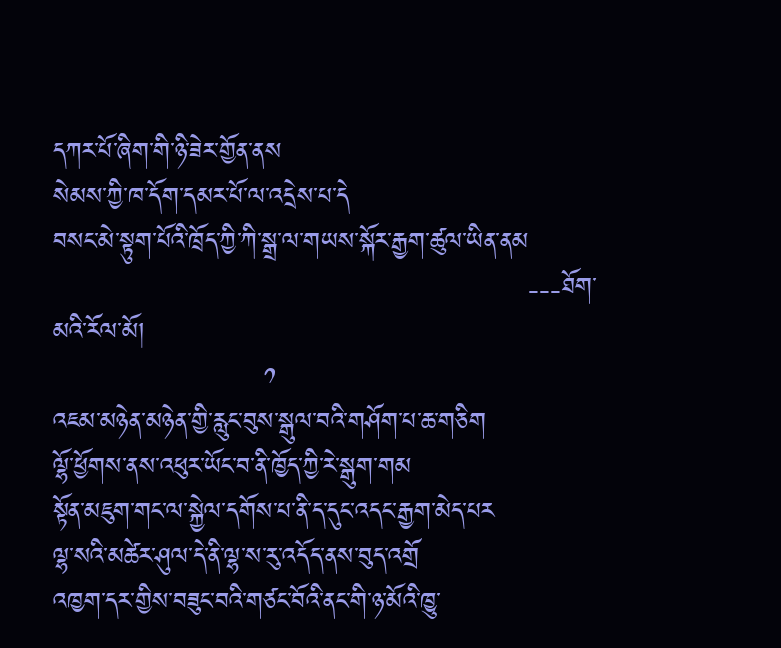དཀར་པོ་ཞིག་གི་ཉི་ཟེར་གྱོན་ནས
སེམས་ཀྱི་ཁ་དོག་དམར་པོ་ལ་འདྲེས་པ་དེ
བསང་མེ་སྟུག་པོའི་ཁྲོད་ཀྱི་ཀི་སྒྲ་ལ་གཡས་སྐོར་རྒྱག་ཚུལ་ཡིན་ནམ
                                                      ---ཐོག་མའི་རོལ་མོ།
                        ༡
འཇམ་མཉེན་མཉེན་གྱི་རླུང་བུས་སྒུལ་བའི་གཤོག་པ་ཆ་གཅིག
ལྷོ་ཕྱོགས་ནས་འཕུར་ཡོང་བ་ནི་ཁྱོད་ཀྱི་རེ་སྒུག་གམ
སྟོན་མཇུག་གང་ལ་སྐྱེལ་དགོས་པ་ནི་ད་དུང་འདང་རྒྱག་མེད་པར
ལྷ་སའི་མཚེར་ཤུལ་དེ་ནི་ལྷ་ས་རུ་འདོད་ནས་བུད་འགྲོ
འཁྱག་དར་གྱིས་བཟུང་བའི་གཙང་བོའི་ནང་གི་ཉ་མོའི་ཁྱུ་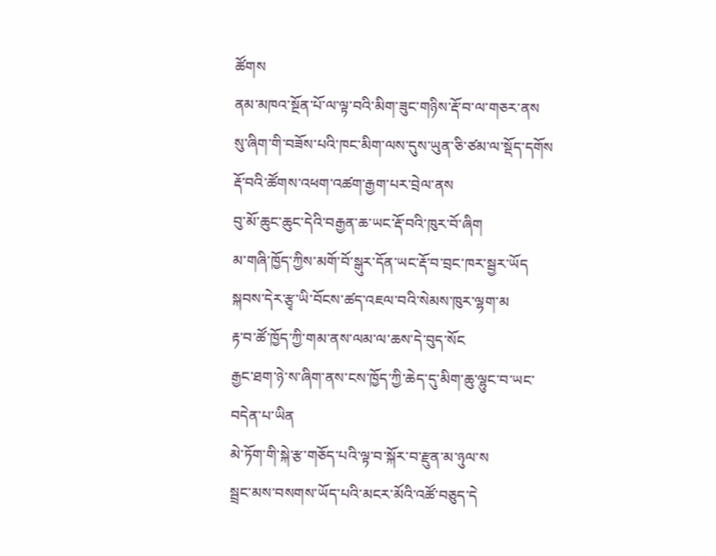ཚོགས
ནམ་མཁའ་སྔོན་པོ་ལ་ལྟ་བའི་མིག་ཟུང་གཉིས་རྡོ་བ་ལ་གཅར་ནས
སུ་ཞིག་གི་བཟོས་པའི་ཁང་མིག་ལས་དུས་ཡུན་ཅི་ཙམ་ལ་སྡོད་དགོས
རྡོ་བའི་ཚོགས་འཕག་འཚག་རྒྱག་པར་བྲེལ་ནས
བུ་མོ་ཆུང་ཆུང་དེའི་བརྒྱན་ཆ་ཡང་རྡོ་བའི་ཁུར་བོ་ཞིག
མ་གཞི་ཁྱོད་ཀྱིས་མགོ་བོ་སྒུར་དོན་ཡང་རྡོ་བ་བྲང་ཁར་སྦྱར་ཡོད
སྐབས་དེར་རྩྭ་ཡི་བོངས་ཚད་འཇལ་བའི་སེམས་ཁུར་ལྷག་མ
རྟ་བ་ཚོ་ཁྱོད་ཀྱི་གམ་ནས་ལམ་ལ་ཆས་དེ་བུད་སོང
རྒྱང་ཐག་ཉེ་ས་ཞིག་ནས་ངས་ཁྱོད་ཀྱི་ཆེད་དུ་མིག་ཆུ་ལྷུང་བ་ཡང་བདེན་པ་ཡིན
མེ་ཏོག་གི་སྐེ་རྩ་གཅོད་པའི་ལྟ་བ་སྐོར་བ་རྫུན་མ་ཉུལ་ས
སྦྲང་མས་བསགས་ཡོད་པའི་མངར་མོའི་འཚོ་བཅུད་དེ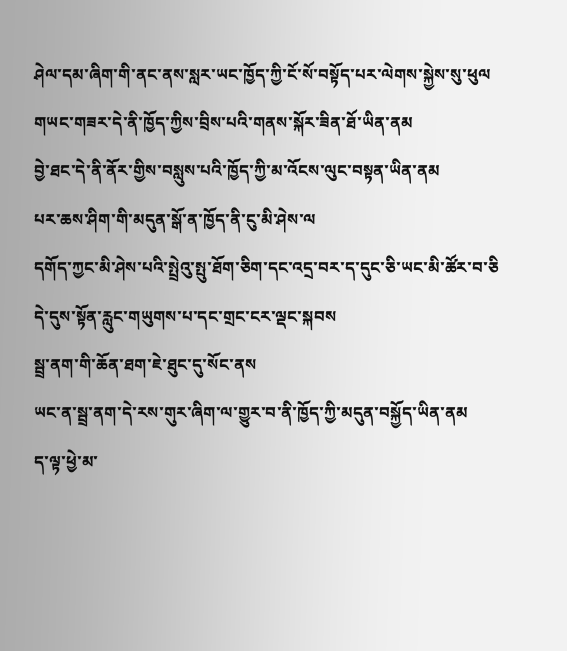ཤེལ་དམ་ཞིག་གི་ནང་ནས་སླར་ཡང་ཁྱོད་ཀྱི་ངོ་སོ་བསྟོད་པར་ལེགས་སྐྱེས་སུ་ཕུལ
གཡང་གཟར་དེ་ནི་ཁྱོད་ཀྱིས་བྲིས་པའི་གནས་སྐོར་ཟིན་ཐོ་ཡིན་ནམ
བྱེ་ཐང་དེ་ནི་ནོར་གྱིས་བསླུས་པའི་ཁྱོད་ཀྱི་མ་འོངས་ལུང་བསྟན་ཡིན་ནམ
པར་ཆས་ཤིག་གི་མདུན་སྒོ་ན་ཁྱོད་ནི་ངུ་མི་ཤེས་ལ
དགོད་ཀྱང་མི་ཤེས་པའི་སྤྲེའུ་སྤུ་ཐོག་ཅིག་དང་འདྲ་བར་ད་དུང་ཅི་ཡང་མི་ཚོར་བ་ཅི
དེ་དུས་སྟོན་རླུང་གཡུགས་པ་དང་གྲང་ངར་ལྡང་སྐབས
སྦྲ་ནག་གི་ཆོན་ཐག་ཇེ་ཐུང་དུ་སོང་ནས
ཡང་ན་སྦྲ་ནག་དེ་རས་གུར་ཞིག་ལ་གྱུར་བ་ནི་ཁྱོད་ཀྱི་མདུན་བསྐྱོད་ཡིན་ནམ
ད་ལྟ་ཕྱེ་མ་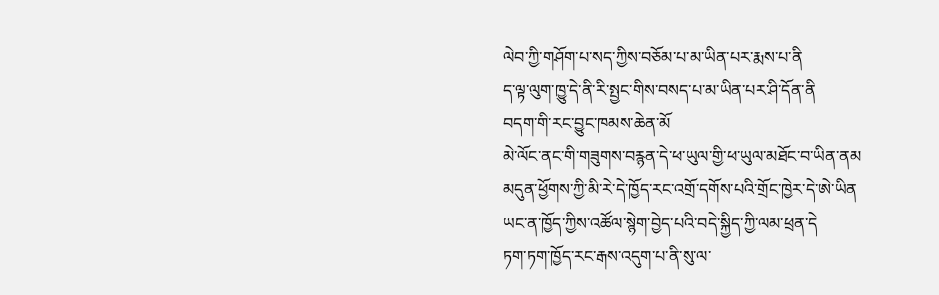ལེབ་ཀྱི་གཤོག་པ་སད་ཀྱིས་བཅོམ་པ་མ་ཡིན་པར་རྨས་པ་ནི
ད་ལྟ་ལུག་ཁྱུ་དེ་ནི་རི་སྤྱང་གིས་བསད་པ་མ་ཡིན་པར་ཤི་དོན་ནི
བདག་གི་རང་བྱུང་ཁམས་ཆེན་མོ
མེ་ལོང་ནང་གི་གཟུགས་བརྙན་དེ་ཕ་ཡུལ་གྱི་ཕ་ཡུལ་མཐོང་བ་ཡིན་ནམ
མདུན་ཕྱོགས་ཀྱི་མི་རེ་དེ་ཁྱོད་རང་འགྲོ་དགོས་པའི་གྲོང་ཁྱེར་དེ་ཨེ་ཡིན
ཡང་ན་ཁྱོད་ཀྱིས་འཚོལ་སྙེག་བྱེད་པའི་བདེ་སྐྱིད་ཀྱི་ལམ་ཕྲན་དེ
ཏག་ཏག་ཁྱོད་རང་རྒས་འདུག་པ་ནི་སུ་ལ་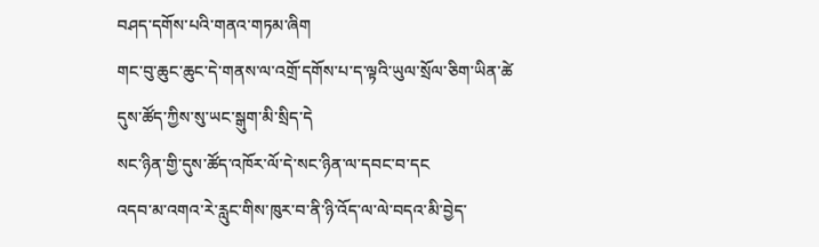བཤད་དགོས་པའི་གནའ་གཏམ་ཞིག
གང་བུ་ཆུང་ཆུང་དེ་གནས་ལ་འགྲོ་དགོས་པ་ད་ལྟའི་ཡུལ་སྲོལ་ཅིག་ཡིན་ཚེ
དུས་ཚོད་ཀྱིས་སུ་ཡང་སྒུག་མི་སྲིད་དེ
སང་ཉིན་གྱི་དུས་ཚོད་འཁོར་ལོ་དེ་སང་ཉིན་ལ་དབང་བ་དང
འདབ་མ་འགའ་རེ་རླུང་གིས་ཁུར་བ་ནི་ཉི་འོད་ལ་ལེ་བདའ་མི་བྱེད་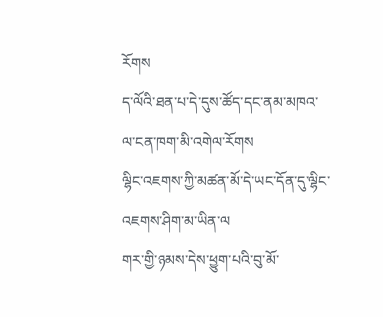རོགས
ད་ལོའི་ཐན་པ་དེ་དུས་ཚོད་དང་ནམ་མཁའ་ལ་ངན་ཁག་མི་འགེལ་རོགས
ལྷིང་འཇགས་ཀྱི་མཚན་མོ་དེ་ཡང་དོན་དུ་ལྷིང་འཇགས་ཤིག་མ་ཡིན་ལ
གར་གྱི་ཉམས་དེས་ཕྱུག་པའི་བུ་མོ་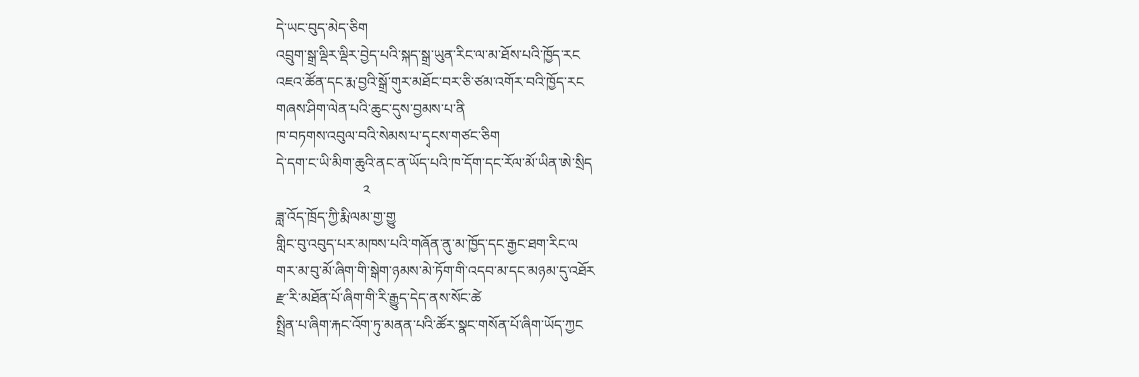དེ་ཡང་བུད་མེད་ཅིག
འབྲུག་སྒྲ་ལྡིར་ལྡིར་བྱེད་པའི་སྐད་སྒྲ་ཡུན་རིང་ལ་མ་ཐོས་པའི་ཁྱོད་རང
འཇའ་ཚོན་དང་རྨ་བྱའི་སྒྲོ་གུར་མཐོང་བར་ཅི་ཙམ་འགོར་བའི་ཁྱོད་རང
གཞས་ཤིག་ལེན་པའི་ཆུང་དུས་བྱམས་པ་ནི
ཁ་བཏགས་འབུལ་བའི་སེམས་པ་དྭངས་གཙང་ཅིག
དེ་དག་ང་ཡི་མིག་ཆུའི་ནང་ན་ཡོད་པའི་ཁ་དོག་དང་རོལ་མོ་ཡིན་ཨེ་སྲིད
                        ༢
ཟླ་འོད་ཁྲོད་ཀྱི་རྨི་ལམ་གྱ་གྱུ
གླིང་བུ་འབུད་པར་མཁས་པའི་གཞོན་ནུ་མ་ཁྱོད་དང་རྒྱང་ཐག་རིང་ལ
གར་མ་བུ་མོ་ཞིག་གི་སྒེག་ཉམས་མེ་ཏོག་གི་འདབ་མ་དང་མཉམ་དུ་འཐོར
རྫ་རི་མཐོན་པོ་ཞིག་གི་རི་རྒྱུད་དེད་ནས་སོང་ཚེ
སྤྲིན་པ་ཞིག་རྐང་འོག་ཏུ་མནན་པའི་ཚོར་སྣང་གསོན་པོ་ཞིག་ཡོད་ཀྱང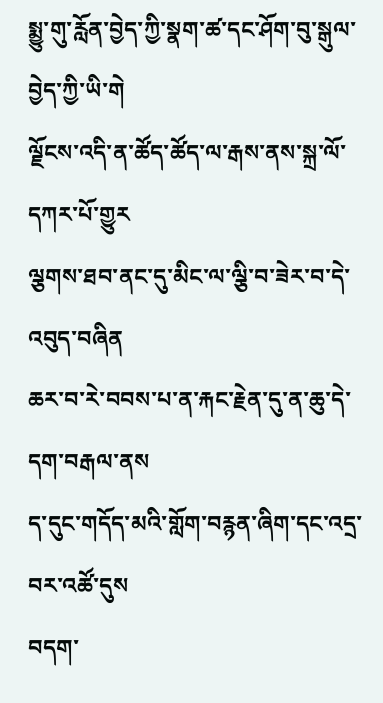སྨྱུ་གུ་རློན་བྱེད་ཀྱི་སྣག་ཚ་དང་ཤོག་བུ་སྒུལ་བྱེད་ཀྱི་ཡི་གེ
ལྗོངས་འདི་ན་ཚོད་ཚོད་ལ་རྒས་ནས་སྐྲ་ལོ་དཀར་པོ་གྱུར
ལྕགས་ཐབ་ནང་དུ་མིང་ལ་ལྕི་བ་ཟེར་བ་དེ་འབུད་བཞིན
ཆར་བ་རེ་བབས་པ་ན་རྐང་རྗེན་དུ་ན་ཆུ་དེ་དག་བརྒལ་ནས
ད་དུང་གདོད་མའི་གློག་བརྙན་ཞིག་དང་འདྲ་བར་འཚོ་དུས
བདག་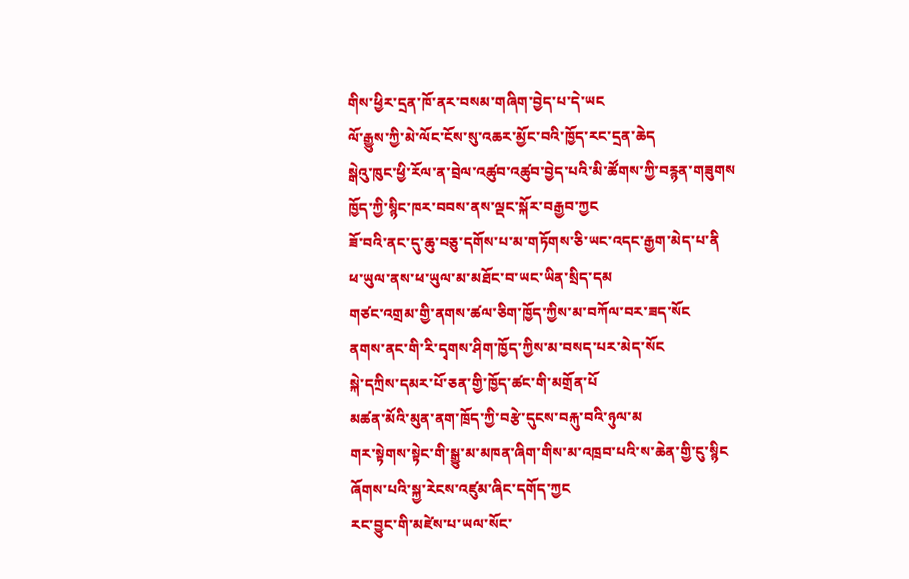གིས་ཕྱིར་དྲན་ཁོ་ནར་བསམ་གཞིག་བྱེད་པ་དེ་ཡང
ལོ་རྒྱུས་ཀྱི་མེ་ལོང་ངོས་སུ་འཆར་མྱོང་བའི་ཁྱོད་རང་དྲན་ཆེད
སྒེའུ་ཁུང་ཕྱི་རོལ་ན་བྲེལ་འཚུབ་འཚུབ་བྱེད་པའི་མི་ཚོགས་ཀྱི་བརྙན་གཟུགས
ཁྱོད་ཀྱི་སྙིང་ཁར་བབས་ནས་ལྡང་སྐོར་བརྒྱབ་ཀྱང
ཟོ་བའི་ནང་དུ་ཆུ་བཅུ་དགོས་པ་མ་གཏོགས་ཅི་ཡང་འདང་རྒྱག་མེད་པ་ནི
ཕ་ཡུལ་ནས་ཕ་ཡུལ་མ་མཐོང་བ་ཡང་ཡིན་སྲིད་དམ
གཙང་འགྲམ་གྱི་ནགས་ཚལ་ཅིག་ཁྱོད་ཀྱིས་མ་བཀོལ་བར་ཟད་སོང
ནགས་ནང་གི་རི་དྭགས་ཤིག་ཁྱོད་ཀྱིས་མ་བསད་པར་མེད་སོང
སྐེ་དཀྲིས་དམར་པོ་ཅན་གྱི་ཁྱོད་ཚང་གི་མགྲོན་པོ
མཚན་མོའི་མུན་ནག་ཁྲོད་ཀྱི་བརྩེ་དུངས་བརྐུ་བའི་ཉུལ་མ
གར་སྟེགས་སྟེང་གི་སྒྱུ་མ་མཁན་ཞིག་གིས་མ་འཁྲབ་པའི་ས་ཆེན་གྱི་ངུ་སྙིང
ཞོགས་པའི་སྐྱ་རེངས་འཛུམ་ཞིང་དགོད་ཀྱང
རང་བྱུང་གི་མཛེས་པ་ཡལ་སོང་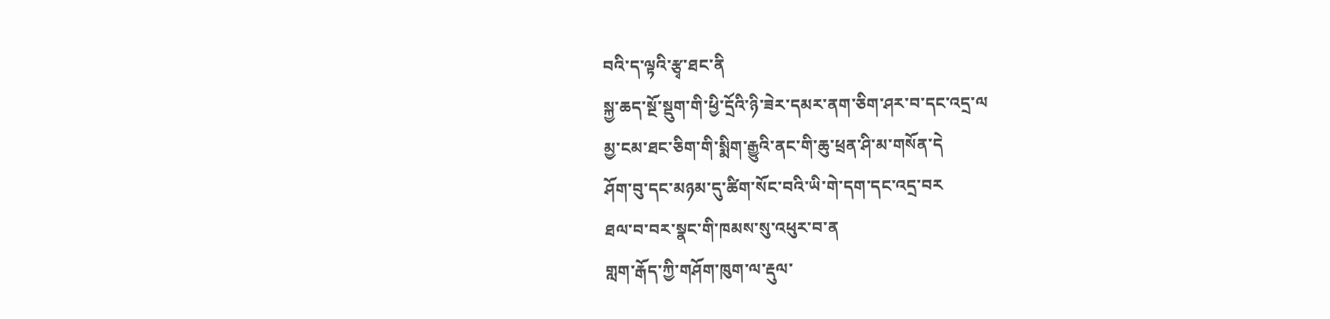བའི་ད་ལྟའི་རྩྭ་ཐང་ནི
སྐྱ་ཆད་སྔོ་སྡུག་གི་ཕྱི་དྲོའི་ཉི་ཟེར་དམར་ནག་ཅིག་ཤར་བ་དང་འདྲ་ལ
མྱ་ངམ་ཐང་ཅིག་གི་སྨིག་རྒྱུའི་ནང་གི་ཆུ་ཕྲན་ཤི་མ་གསོན་དེ
ཤོག་བུ་དང་མཉམ་དུ་ཚིག་སོང་བའི་ཡི་གེ་དག་དང་འདྲ་བར
ཐལ་བ་བར་སྣང་གི་ཁམས་སུ་འཕུར་བ་ན
གླག་རྒོད་ཀྱི་གཤོག་ཁུག་ལ་རྡུལ་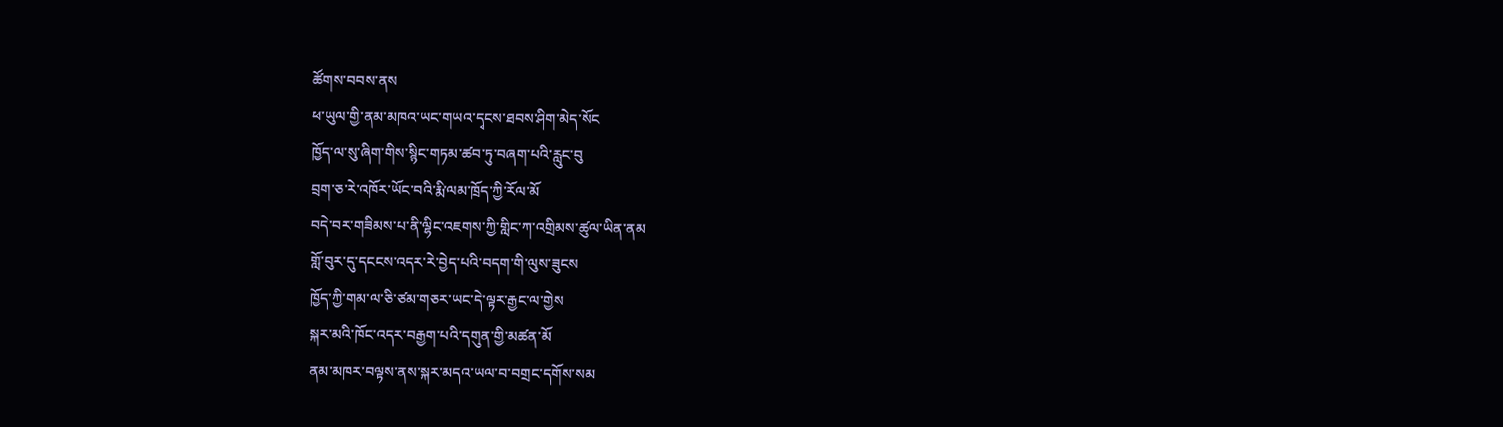ཚོགས་བབས་ནས
ཕ་ཡུལ་གྱི་ནམ་མཁའ་ཡང་གཡའ་དྭངས་ཐབས་ཤིག་མེད་སོང
ཁྱོད་ལ་སུ་ཞིག་གིས་སྙིང་གཏམ་ཚབ་ཏུ་བཞག་པའི་རླུང་བུ
བྲག་ཅ་རེ་འཁོར་ཡོང་བའི་རྨི་ལམ་ཁྲོད་ཀྱི་རོལ་མོ
བདེ་བར་གཟིམས་པ་ནི་ལྷིང་འཇགས་ཀྱི་གླིང་ཀ་འགྲིམས་ཚུལ་ཡིན་ནམ
གློ་བུར་དུ་དངངས་འདར་རེ་བྱེད་པའི་བདག་གི་ལུས་ཟུངས
ཁྱོད་ཀྱི་གམ་ལ་ཅི་ཙམ་གཅར་ཡང་དེ་ལྟར་རྒྱང་ལ་གྱེས
སྐར་མའི་ཁོང་འདར་བརྒྱག་པའི་དགུན་གྱི་མཚན་མོ
ནམ་མཁར་བལྟས་ནས་སྐར་མདའ་ཡལ་བ་བགྲང་དགོས་སམ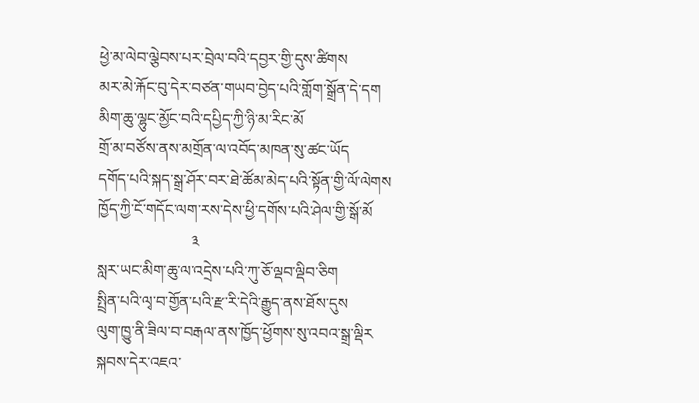ཕྱེ་མ་ལེབ་ལྕེབས་པར་བྲེལ་བའི་དབྱར་གྱི་དུས་ཚིགས
མར་མེ་རྐོང་བུ་དེར་བཙན་གཡབ་བྱེད་པའི་གློག་སྒྲོན་དེ་དག
མིག་ཆུ་ལྷུང་མྱོང་བའི་དཔྱིད་ཀྱི་ཉི་མ་རིང་མོ
གྲོ་མ་བཙོས་ནས་མགྲོན་ལ་འབོད་མཁན་སུ་ཚང་ཡོད
དགོད་པའི་སྐད་སྒྲ་ཤོར་བར་ཐེ་ཚོམ་མེད་པའི་སྟོན་གྱི་ལོ་ལེགས
ཁྱོད་ཀྱི་ངོ་གདོང་ལག་རས་དེས་ཕྱི་དགོས་པའི་ཤེལ་གྱི་སྒོ་མོ
                        ༣
སླར་ཡང་མིག་ཆུ་ལ་འདྲེས་པའི་ཀུ་ཅོ་ལྡབ་ལྡིབ་ཅིག
སྤྲིན་པའི་ལྭ་བ་གྱོན་པའི་རྫ་རི་དེའི་རྒྱུད་ནས་ཐོས་དུས
ལུག་ཁྱུ་ནི་ཟིལ་བ་བརྒལ་ནས་ཁྱོད་ཕྱོགས་སུ་འབའ་སྒྲ་ལྡིར
སྐབས་དེར་འཇའ་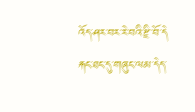འོད་ཤར་བར་རེ་བའི་རྫི་བོ་དེ
རྐང་ཐང་དུ་གཞུང་ལམ་དེད་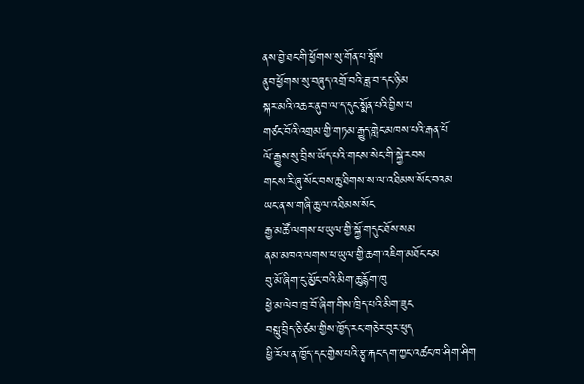ནས་བྱེ་ཐང་གི་ཕྱོགས་སུ་གོན་པ་སྤོས
ནུབ་ཕྱོགས་སུ་བཞུད་འགྲོ་བའི་ཟླ་བ་དང་ཉི་མ
སྐར་མའི་འཆར་ནུབ་ལ་ད་དུང་སྨོན་པའི་བྱིས་པ
གཙང་བོའི་འགྲམ་གྱི་གཏམ་རྒྱུད་གླེང་མཁས་པའི་རྒན་པོ
ལོ་རྒྱུས་སུ་བྲིས་ཡོད་པའི་གངས་སེང་གི་སྐྱེ་རབས
གངས་རི་ཞུ་སོང་བས་ཆུ་ཐིགས་ས་ལ་འཐིམས་སོང་བའམ
ཡང་ན་ས་གཞི་ཆུ་ལ་འཐིམས་སོང
རྒྱ་མཚོ་ལགས་ཕ་ཡུལ་གྱི་སྐྱོ་གདུང་ཐོས་སམ
ནམ་མཁའ་ལགས་ཕ་ཡུལ་གྱི་ཆག་འཇིག་མཐོང་ངམ
བུ་མོ་ཞིག་ངུ་མྱོང་བའི་མིག་ཆུ་རྙོག་ཁུ
ཕྱེ་མ་ལེབ་ཁྲ་བོ་ཞིག་གིས་ཁྲིད་པའི་མིག་ཟུང
བསླུ་བྲིད་ཅི་ཙམ་གྱིས་ཁྱོད་རང་གཅེར་བུར་ཕུད
ཕྱི་རོལ་ན་ཁྱོད་དང་གྱེས་པའི་རྩྭ་རྐང་དག་ཀྱང་འཚང་ཁ་ཤིག་ཤིག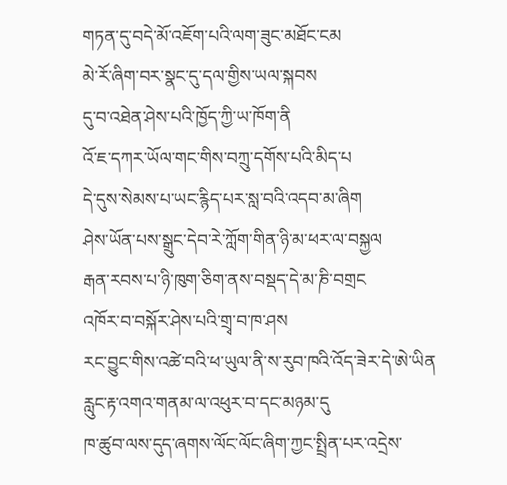གཏན་དུ་བདེ་མོ་འཇོག་པའི་ལག་ཟུང་མཐོང་ངམ
མེ་རོ་ཞིག་བར་སྣང་དུ་དལ་གྱིས་ཡལ་སྐབས
དུ་བ་འཐེན་ཤེས་པའི་ཁྱོད་ཀྱི་ཡ་ཁོག་ནི
འོ་ཇ་དཀར་ཡོལ་གང་གིས་བཀྲུ་དགོས་པའི་མིད་པ
དེ་དུས་སེམས་པ་ཡང་རྙིད་པར་སླ་བའི་འདབ་མ་ཞིག
ཤེས་ཡོན་པས་སྒྲུང་དེབ་རེ་ཀློག་གིན་ཉི་མ་ཕར་ལ་བསྐྱལ
རྒན་རབས་པ་ཉི་ཁུག་ཅིག་ནས་བསྡད་དེ་མ་ཎི་བགྲང
འཁོར་བ་བསྐོར་ཤེས་པའི་གྲྭ་བ་ཁ་ཤས
རང་བྱུང་གིས་འཚེ་བའི་ཕ་ཡུལ་ནི་ས་རུབ་ཁའི་འོད་ཟེར་དེ་ཨེ་ཡིན
རླུང་རྟ་འགའ་གནམ་ལ་འཕུར་བ་དང་མཉམ་དུ
ཁ་ཚུབ་ལས་དུད་ཞགས་ལོང་ལོང་ཞིག་ཀྱང་སྤྲིན་པར་འདྲེས་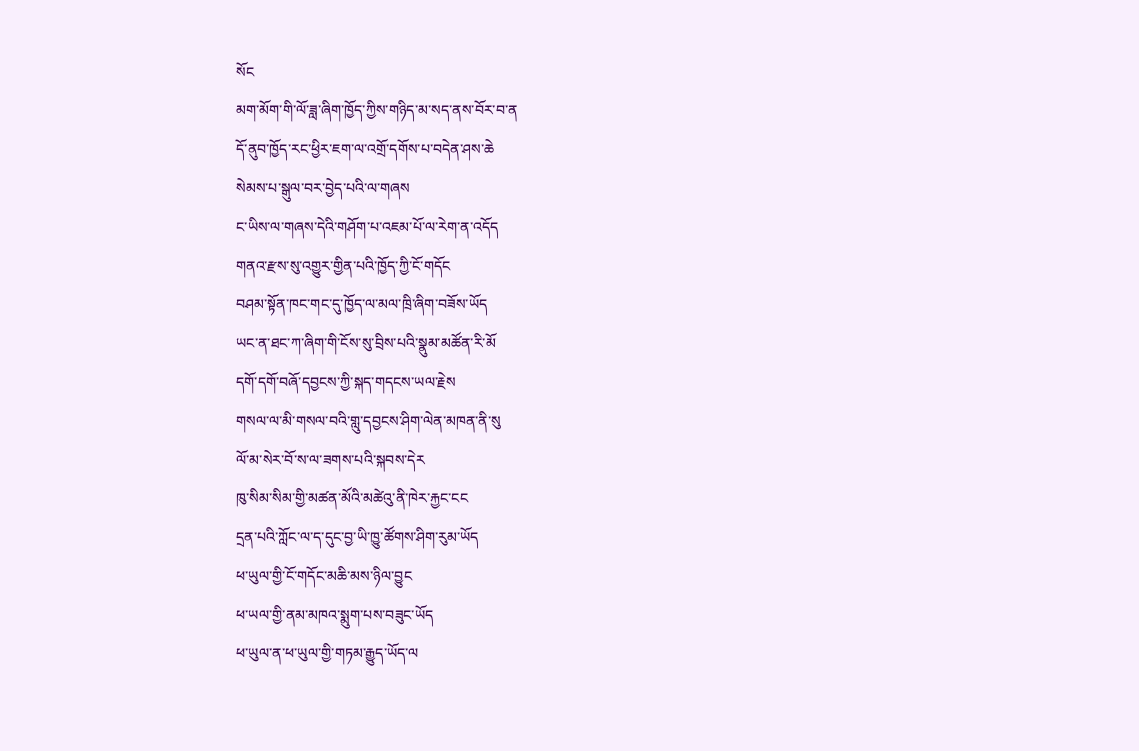སོང
མག་མོག་གི་ལོ་ཟླ་ཞིག་ཁྱོད་ཀྱིས་གཉིད་མ་སད་ནས་བོར་བ་ན
དོ་ནུབ་ཁྱོད་རང་ཕྱིར་ཇག་ལ་འགྲོ་དགོས་པ་བདེན་ཤས་ཆེ
སེམས་པ་སྒུལ་བར་བྱེད་པའི་ལ་གཞས
ང་ཡིས་ལ་གཞས་དེའི་གཤོག་པ་འཇམ་པོ་ལ་རེག་ན་འདོད
གནའ་རྫས་སུ་འགྱུར་གྱིན་པའི་ཁྱོད་ཀྱི་ངོ་གདོང
བཤམ་སྟོན་ཁང་གང་དུ་ཁྱོད་ལ་མལ་ཁྲི་ཞིག་བཟོས་ཡོད
ཡང་ན་ཐང་ཀ་ཞིག་གི་ངོས་སུ་བྲིས་པའི་སྣུམ་མཚོན་རི་མོ
དགོ་དགོ་བཞོ་དབྱངས་ཀྱི་སྐད་གདངས་ཡལ་རྗེས
གསལ་ལ་མི་གསལ་བའི་གླུ་དབྱངས་ཤིག་ལེན་མཁན་ནི་སུ
ལོ་མ་སེར་བོ་ས་ལ་ཟགས་པའི་སྐབས་དེར
ཁུ་སིམ་སིམ་གྱི་མཚན་མོའི་མཚེའུ་ནི་ཁེར་རྐྱང་ངང
དྲན་པའི་ཀློང་ལ་ད་དུང་བྱ་ཡི་ཁྱུ་ཚོགས་ཤིག་རུམ་ཡོད
ཕ་ཡུལ་གྱི་ངོ་གདོང་མཆི་མས་ཉིལ་བྱུང
ཕ་ཡལ་གྱི་ནམ་མཁའ་སྨུག་པས་བཟུང་ཡོད
ཕ་ཡུལ་ན་ཕ་ཡུལ་གྱི་གཏམ་རྒྱུད་ཡོད་ལ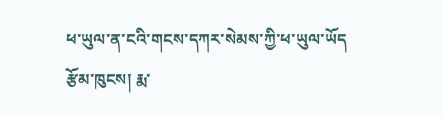ཕ་ཡུལ་ན་ངའི་གངས་དཀར་སེམས་ཀྱི་ཕ་ཡུལ་ཡོད
རྩོམ་ཁུངས། རྨ་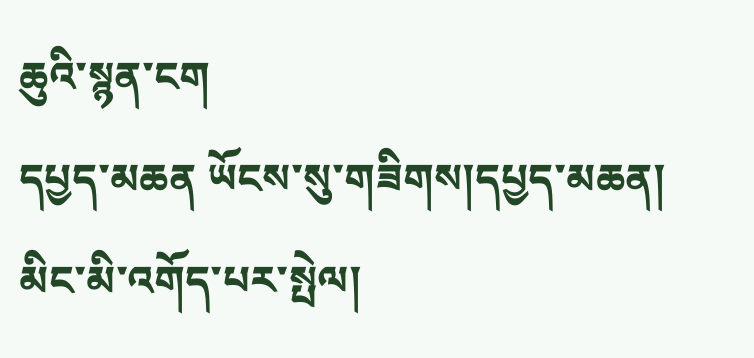ཆུའི་སྙན་ངག
དཔྱད་མཆན ཡོངས་སུ་གཟིགས།དཔྱད་མཆན།
མིང་མི་འགོད་པར་སྤེལ།